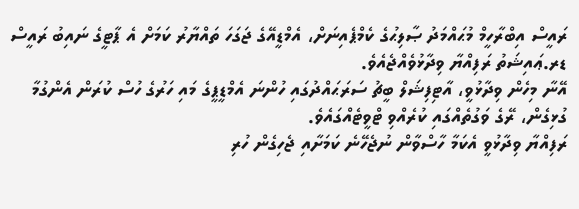ރައީސް އިބްރާހީމް މުޙައްމަދު ޞާލިޙުގެ ކެމްޕެއިނަށް، އެމްޑީއޭގެ ޖަގަހަ ތައްޔާރު ކަމަށް އެ ޕާޓީގެ ނައިބު ރައީސް ޑރ.ޢައިޝަތު ރަފިއްޔާ ވިދާޅުވެއްޖެއެވެ.
އޭނާ މިހެން ވިދާޅުވީ، އާޓިފިޝަލް ބީޗު ސަރަޙައްދުގައި ހުންނަ އެމްޑީޕީގެ މައި ހަރުގެ ހުސް ކުރަން އެންގުމާ ގުޅިގެން، ރޭގެ ވަގުތެއްގައި ކުރެއްވި ޓްވީޓެއްގައެވެ.
ރަފިއްޔާ ވިދާޅުވީ އެކަމާ ހާސްވާން ނުޖެހޭނެ ކަމަށާއި ޖެހިގެން ހުރި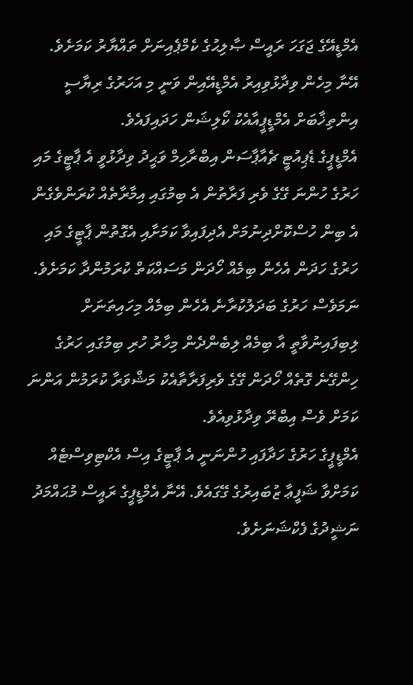އެމްޑީއޭގެ ޖަގަހަ ރައީސް ޞާލިޙުގެ ކެމްޕެއިނަށް ތައްޔާރު ކަމަށެވެ. އޭނާ މިހެން ވިދާޅުވިއިރު އެމްޑީއޭއިން ވަނީ މި އަހަރުގެ ރިޔާސީ އިންތިޚާބަށް އެމްޑީޕީއާއެކު ކޯލިޝަން ހަދައިފައެވެ.
އެމްޑީޕީގެ ޑެޕިއުޓީ ޗެއާޕާސަން އިބްރާހިމް ވަޙީދު ވިދާޅުވީ އެ ޕާޓީގެ މައި ހަރުގެ ހުންނަ ގޭގެ ވެރި ފަރާތުން އެ ބިމުގައި އިމާރާތެއް ކުރަންވެގެން އެ ބިން ހުސްކޮށްދިނުމަށް އެދިފައިވާ ކަމަށާއި އެގޮތުން ޕާޓީގެ މައި ހަރުގެ ހަދަން އެހެން ބިމެއް ހޯދަން މަސައްކަތް ކުރަމުންދާ ކަމަށެވެ.
ނަމަވެސް ހަރުގެ ބަދަލުކުރާނެ އެހެން ބިމެއް މިހައިތަނަށް ލިބިފައިނުވާތީ އާ ބިމެއް ލިބެންދެން މިހާރު ހުރި ބިމުގައި ހަރުގެ ހިންގޭނެ ގޮތެއް ހޯދަން ގޭގެ ވެރިފަރާތާއެކު މަޝްވަރާ ކުރަމުން އަންނަ ކަމަށް ވެސް އިބްރޭ ވިދާޅުވިއެވެ.
އެމްޑީޕީގެ ހަރުގެ ހަދާފައި ހުންނަނީ އެ ޕާޓީގެ އިސް އެކްޓިވިސްޓެއް ކަމަށްވާ ޝަފީޢާ ޒުބައިރުގެ ގޭގައެވެ. އޭނާ އެމްޑީޕީގެ ރައީސް މުޙައްމަދު ނަޝީދުގެ ފެކްޝަނަށެވެ.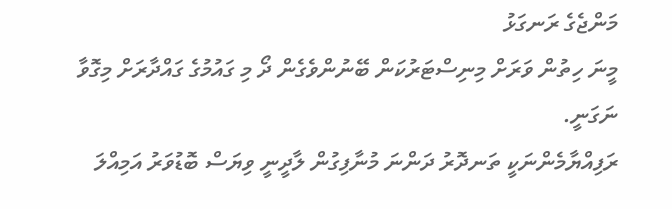މަންޖެގެ ރަނގަޅު
މީނަ ހިތުން ވަރަށް މިނިސްޓަރުކަން ބޭނުންވެގެން ދޯ މި ގައުމުގެ ގައްދާރަށް މިގޮވާ ނަގަނީ.
ރަފިއްޔާމެންނަކީ ތަނދޮރު ދަންނަ މުނާފިގުން ލާދީނީ ވިޔަސް ބޮޑުވަރު އަމިއްލަ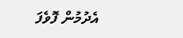އެދުމުން ފޮވެފަ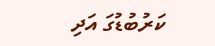ކަރުބުޑުގަ އަދި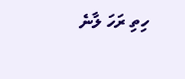ހިތި ރަހަ ލާނެ